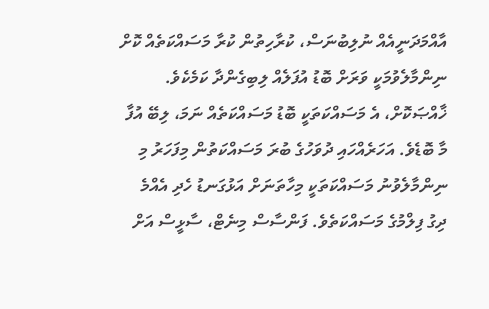އާއްމަދަނީއެއް ނުލިބުނަސް، ކުރާހިތުން ކުރާ މަސައްކަތެއް ކޮށް ނިންމާލެވުމަކީ ވަރަށް ބޮޑު އުފަލެއް ލިބިގެންދާ ކަމެކެވެ. ޚާއްޞަކޮށް، އެ މަސައްކަތަކީ ބޮޑު މަސައްކަތެއް ނަމަ، ލިބޭ އުފާ މާ ބޮޑެވެ. އަހަރެއްހައި ދުވަހުގެ ބުރަ މަސައްކަތުން މިފަހަރު މި ނިންމާލެވުނު މަސައްކަތަކީ މިހާތަނަށް އަޅުގަނޑު ހެދި އެއްމެ ދިގު ފިލްމުގެ މަސައްކަތެވެ. ފަންސާސް މިނެޓް، ސާޅީސް އަށް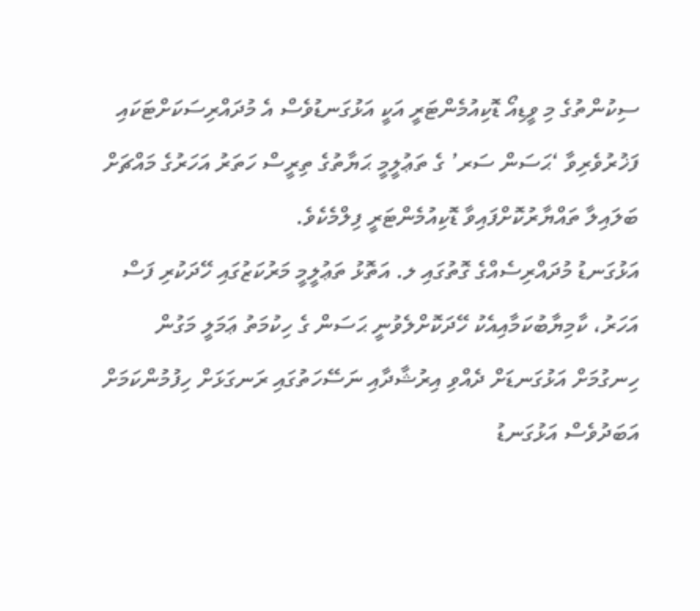ސިކުންތުގެ މި ވީޑިއޯ ޑޮކިއުމެންޓަރީ އަކީ އަޅުގަނޑުވެސް އެ މުދައްރިސަކަށްޓަކައި ފަޚުރުވެރިވާ ‘ޙަސަން ސަރ’ ގެ ތަޢުލީމީ ޙަޔާތުގެ ތިރީސް ހަތަރު އަހަރުގެ މައްޗަށް ބަލައިލާ ތައްޔާރުކޮށްފައިވާ ޑޮކިއުމެންޓަރީ ފިލްމެކެވެ.
އަޅުގަނޑު މުދައްރިސެއްގެ ގޮތުގައި ލ. އަތޮޅު ތަޢުލީމީ މަރުކަޒުގައި ހޭދަކުރި ފަސް އަހަރު، ކާމިޔާބުކަމާއިއެކު ހޭދަކޮށްލެވުނީ ޙަސަން ގެ ހިކުމަތު ޢަމަލީ މަގުން ހިނގުމަށް އަޅުގަނޑަށް ދެއްވި އިރުޝާދާއި ނަސޭހަތުގައި ރަނގަޅަށް ހިފުމުންކަމަށް އަބަދުވެސް އަޅުގަނޑު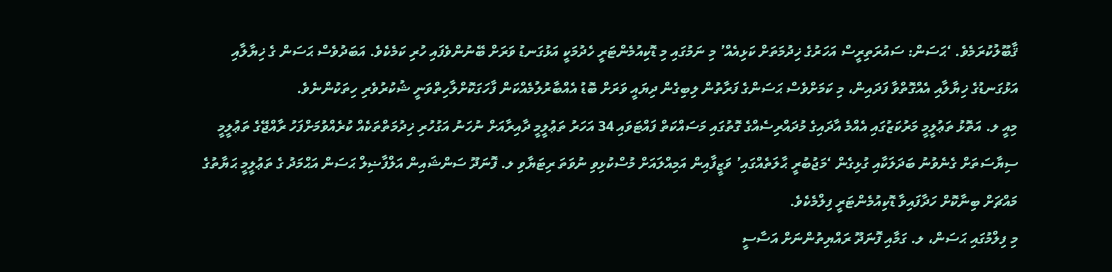ޤާބޫލުކުރަމެވެ. ‘ޙަސަން: ސައުރަތިރީސް އަހަރުގެ ޚިދުމަތަށް ކަޅިއެއް’ މި ނަމުގައި މި ޑޮކިއުމެންޓަރީ ހެދުމަކީ އަޅުގަނޑު ވަރަށް ބޭނުންވެފައި ހުރި ކަމެކެވެ. އަބަދުވެސް ޙަސަން ގެ ޚިޔާލާއި އަޅުގަނޑުގެ ޚިޔާލާއި އެއްގޮތްވާ ފަދައިން، މި ކަމަށްވެސް ޙަސަންގެ ފަރާތުން ލިބިގެން ދިޔައީ ވަރަށް ބޮޑު އެއްބާރުލުމެއްކަން ފާހަގަކޮށްލާހިތްވަނީ ޝުކުރުވެރި ހިތަކުންނެވެ.
މިއީ ލ. އަތޮޅު ތަޢުލީމީ މަރުކަޒުގައި އެއްމެ އާދައިގެ މުދައްރިސެއްގެ ގޮތުގައި މަސައްކަތް ފައްޓަވައި 34 އަހަރު ތަޢުލީމީ ދާއިރާއަށް ނުހަނު އަގުހުރި ޚިދުމަތްތަކެއް ކުރެއްވުމަށްފަހު ރާއްޖޭގެ ތަޢުލީމީ ސިޔާސަތަށް ގެނެވުނު ބަދަލަކާއި ގުޅިގެން ‘މަޖުބުރީ ޙާލަތެއްގައި’ ވަޒީފާއިން އަމިއްލައަށް މުސްކުޅިވި ނުވަތަ ރިޓަޔާވި ލ. ފޮނަދޫ ސަންޝައިން އަލްފާޟިލް ޙަސަން އަޙްމަދު ގެ ތަޢުލީމީ ޙަޔާތުގެ މައްޗަށް ބިނާކޮށް ހަދާފައިވާ ޑޮކިއުމެންޓަރީ ފިލްމެކެވެ.
މި ފިލްމުގައި ޙަސަން، ލ. ގަމާއި ފޮނަދޫ ރައްޔިތުންނަށް އަސާސީ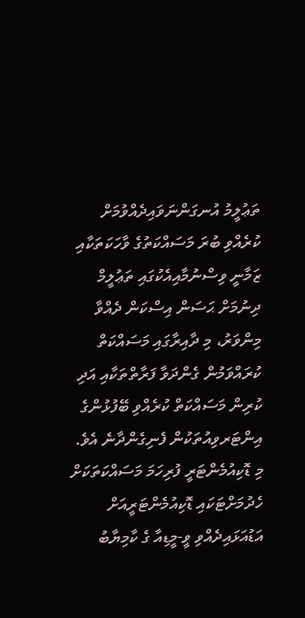ތަޢުލީމު އުނގަންނަވައިދެއްވުމަށް ކުރެއްވި ބުރަ މަސައްކަތުގެ ވާހަކަތަކާއި ޒަމާނީ ވިސްނުމާއިއެކުގައި ތަޢުލީމް ދިނުމަށް ޙަސަން އިސްކަން ދެއްވާ މިންވަރު، މި ދާއިރާގައި މަސައްކަތް ކުރައްވަމުން ގެންދަވާ ފަރާތްތަކާއި އަދި ކުރިން މަސައްކަތް ކުރެއްވި ބޭފުޅުންގެ އިންޓަރވިއުތަކުން ފެނިގެންދާނެ އެވެ.
މި ޑޮކިއުމެންޓަރީ ފުރިހަމަ މަސައްކަތަކަށް ހެދުމަށްޓަކައި ޑޮކިއުމެންޓަރީއަށް އަޑުއަޅައިދެއްވި ވީ-މީޑިއާ ގެ ކާމިޔާބު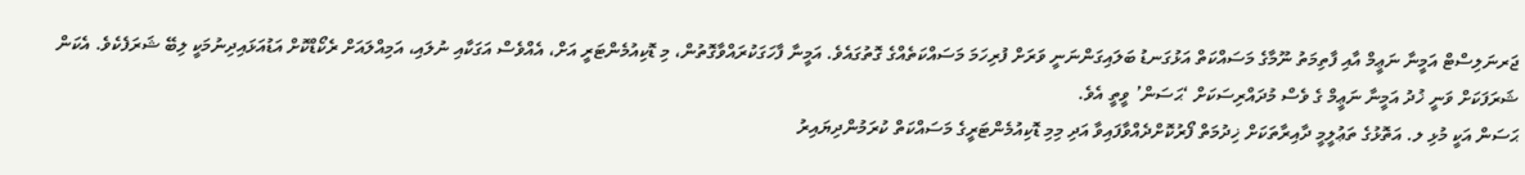ޖަރނަލިސްޓް އަމީނާ ނަޢީމް އާއި ފާތިމަތު ނޫމާގެ މަސައްކަތް އަޅުގަނޑު ބަލައިގަންނަނީ ވަރަށް ފުރިހަމަ މަސައްކަތެއްގެ ގޮތުގައެވެ. އަމީނާ ފާހަގަކުރައްވާގޮތުން، މި ޑޮކިއުމެންޓަރީ އަށް، އެއްވެސް އަގަކާއި ނުލައި، އަމިއްލައަށް ރެކޯޑްކޮށް އަޑުއަޅައިދިނުމަކީ ލިބޭ ޝަރަފެކެވެ. އެކަން ޝަރަފަކަށް ވަނީ ޚުދު އަމީނާ ނަޢީމް ގެ ވެސް މުދައްރިސަކަށް ‘ޙަސަން’ ވީތީ އެވެ.
ޙަސަން އަކީ މުޅި ލ. އަތޮޅުގެ ތަޢުލީމީ ދާއިރާތަކަށް ޚިދުމަތް ފޯރުކޮށްދެއްވާފައިވާ އަދި މިމި ޑޮކިއުމެންޓަރީގެ މަސައްކަތް ކުރަމުންދިޔައިރު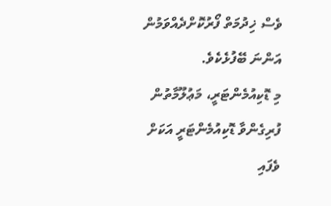ވެސް ޚިދުމަތް ފޯރުކޮށްދެއްވަމުން އަންނަ ބޭފުޅެކެވެ.
މި ޑޮކިއުމެންޓަރީ، މަޢުލޫމާތުން ފުރިގެންވާ ޑޮކިއުމެންޓަރީ އަކަށް ވެފައި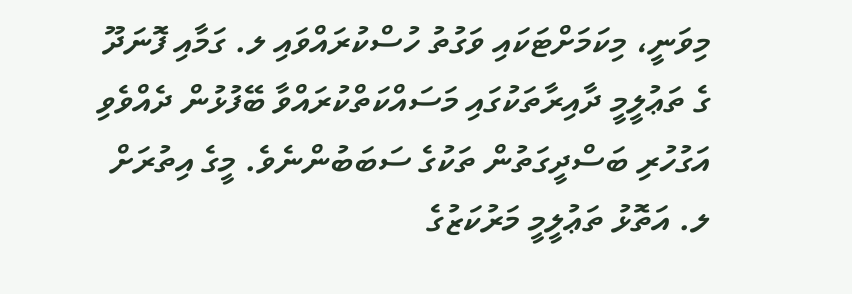މިވަނީ، މިކަމަށްޓަކައި ވަގުތު ހުސްކުރައްވައި ލ. ގަމާއި ފޮނަދޫ ގެ ތަޢުލީމީ ދާއިރާތަކުގައި މަސައްކަތްކުރައްވާ ބޭފުޅުން ދެއްވެވި އަގުހުރި ބަސްދީގަތުން ތަކުގެ ސަބަބުންނެވެ. މީގެ އިތުރަށް ލ. އަތޮޅު ތަޢުލީމީ މަރުކަޒުގެ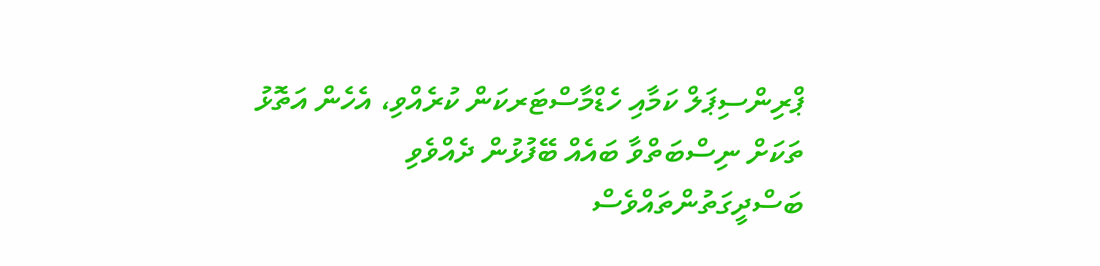ޕްރިންސިޕަލް ކަމާއި ހެޑްމާސްޓަރކަން ކުރެއްވި، އެހެން އަތޮޅު ތަކަށް ނިސްބަތްވާ ބައެއް ބޭފުޅުން ދެއްވެވި ބަސްދީގަތުންތައްވެސް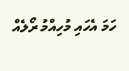ހަމަ އެހައި މުހިއްމު ރޯލެއް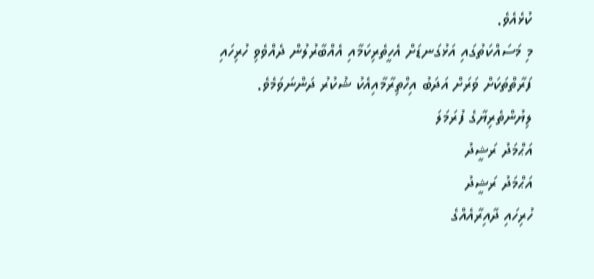ކުޅެއެވެ.
މި މަސައްކަތުގައި އަޅުގަނޑަށް އެހީތެރިކަމާއި އެއްބާރުލުން ދެއްވެވި ހުރިހައި ފަރާތްތަކަށް ވަރަށް އަދަބު އިހްތިރާމާއިއެކު ޝުކުރު ދަންނަވަމެވެ.
ލިޔުންތެރިޔާގެ ފުރަމަލަ
އަޙްމަދު ރަޝީދު
އަޙްމަދު ރަޝީދު
ހުރިހައި ދާއިރާއެއްގެ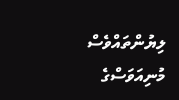ލިޔުންތައްވެސް މުނިއަވަސްގެ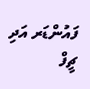ފައުންޑަރ އަދި ޗީފް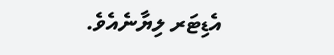އެޑިޓަރ ލިޔާނެއެވެ.